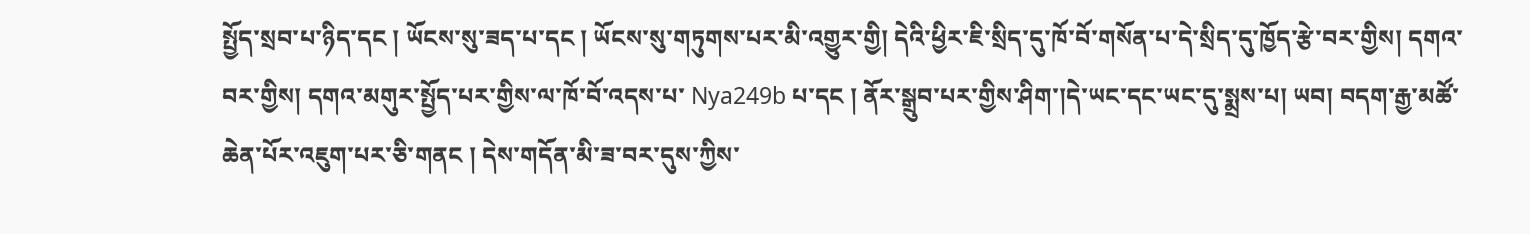སྤྱོད་སྲབ་པ་ཉིད་དང ། ཡོངས་སུ་ཟད་པ་དང ། ཡོངས་སུ་གཏུགས་པར་མི་འགྱུར་གྱི། དེའི་ཕྱིར་ཇི་སྲིད་དུ་ཁོ་བོ་གསོན་པ་དེ་སྲིད་དུ་ཁྱོད་རྩེ་བར་གྱིས། དགའ་བར་གྱིས། དགའ་མགུར་སྤྱོད་པར་གྱིས་ལ་ཁོ་བོ་འདས་པ་ Nya249b པ་དང ། ནོར་སྒྲུབ་པར་གྱིས་ཤིག་།དེ་ཡང་དང་ཡང་དུ་སྨྲས་པ། ཡབ། བདག་རྒྱ་མཚོ་ཆེན་པོར་འཇུག་པར་ཅི་གནང ། དེས་གདོན་མི་ཟ་བར་དུས་ཀྱིས་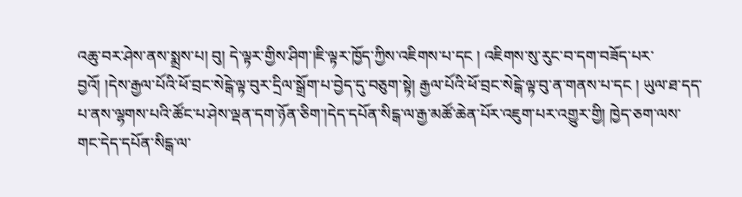འཆུ་བར་ཤེས་ནས་སྨྲས་པ། བུ། དེ་ལྟར་གྱིས་ཤིག་།ཇི་ལྟར་ཁྱོད་ཀྱིས་འཇིགས་པ་དང ། འཇིགས་སུ་རུང་བ་དག་བཟོད་པར་བྱའོ། །དེས་རྒྱལ་པོའི་ཕོ་བྲང་སེངྒེ་ལྟ་བུར་དྲིལ་སྒྲོག་པ་བྱེད་དུ་བཅུག་སྟེ། རྒྱལ་པོའི་ཕོ་བྲང་སེངྒེ་ལྟ་བུ་ན་གནས་པ་དང ། ཡུལ་ཐ་དད་པ་ནས་ལྷགས་པའི་ཚོང་པ་ཤེས་ལྡན་དག་ཉོན་ཅིག་།དེད་དཔོན་སིངྒ་ལ་རྒྱ་མཚོ་ཆེན་པོར་འཇུག་པར་འགྱུར་གྱི། ཁྱེད་ཅག་ལས་གང་དེད་དཔོན་སིངྒ་ལ་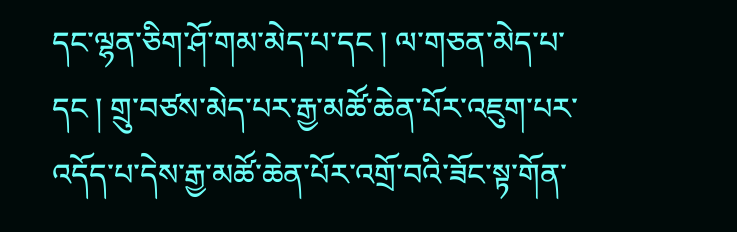དང་ལྷན་ཅིག་ཤོ་གམ་མེད་པ་དང ། ལ་གཅན་མེད་པ་དང ། གྲུ་བཙས་མེད་པར་རྒྱ་མཚོ་ཆེན་པོར་འཇུག་པར་འདོད་པ་དེས་རྒྱ་མཚོ་ཆེན་པོར་འགྲོ་བའི་ཟོང་སྟ་གོན་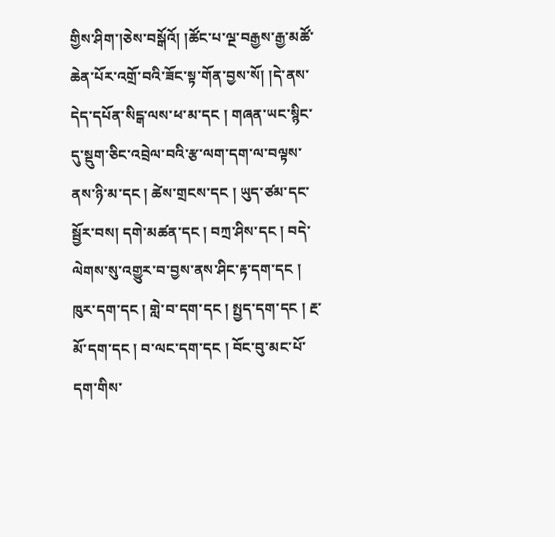གྱིས་ཤིག་།ཅེས་བསྒོའོ། །ཚོང་པ་ལྔ་བརྒྱས་རྒྱ་མཚོ་ཆེན་པོར་འགྲོ་བའི་ཟོང་སྟ་གོན་བྱས་སོ། །དེ་ནས་དེད་དཔོན་སིངྒ་ལས་ཕ་མ་དང ། གཞན་ཡང་སྙིང་དུ་སྡུག་ཅིང་འབྲེལ་བའི་རྩ་ལག་དག་ལ་བལྟས་ནས་ཉི་མ་དང ། ཚེས་གྲངས་དང ། ཡུད་ཙམ་དང་སྦྱོར་བས། དགེ་མཚན་དང ། བཀྲ་ཤིས་དང ། བདེ་ལེགས་སུ་འགྱུར་བ་བྱས་ནས་ཤིང་རྟ་དག་དང ། ཁུར་དག་དང ། གླེ་བ་དག་དང ། སྤྱད་དག་དང ། རྔ་མོ་དག་དང ། བ་ལང་དག་དང ། བོང་བུ་མང་པོ་དག་གིས་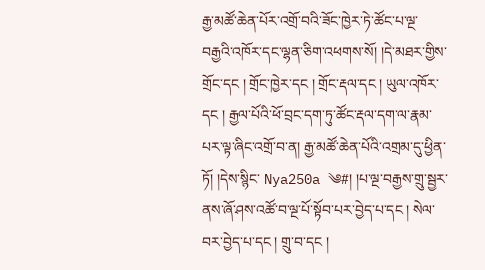རྒྱ་མཚོ་ཆེན་པོར་འགྲོ་བའི་ཟོང་ཁྱེར་ཏེ་ཚོང་པ་ལྔ་བརྒྱའི་འཁོར་དང་ལྷན་ཅིག་འཕགས་སོ། །དེ་མཐར་གྱིས་གྲོང་དང ། གྲོང་ཁྱེར་དང ། གྲོང་རྡལ་དང ། ཡུལ་འཁོར་དང ། རྒྱལ་པོའི་ཕོ་བྲང་དག་ཏུ་ཚོང་རྡལ་དག་ལ་རྣམ་པར་ལྟ་ཞིང་འགྲོ་བ་ན། རྒྱ་མཚོ་ཆེན་པོའི་འགྲམ་དུ་ཕྱིན་ཏོ། །དེས་སྙིང་ Nya250a ༄#། །པ་ལྔ་བརྒྱས་གྲུ་སྦྱར་ནས་ཞོ་ཤས་འཚོ་བ་ལྔ་པོ་སྟོབ་པར་བྱེད་པ་དང ། སེལ་བར་བྱེད་པ་དང ། གྲུ་བ་དང །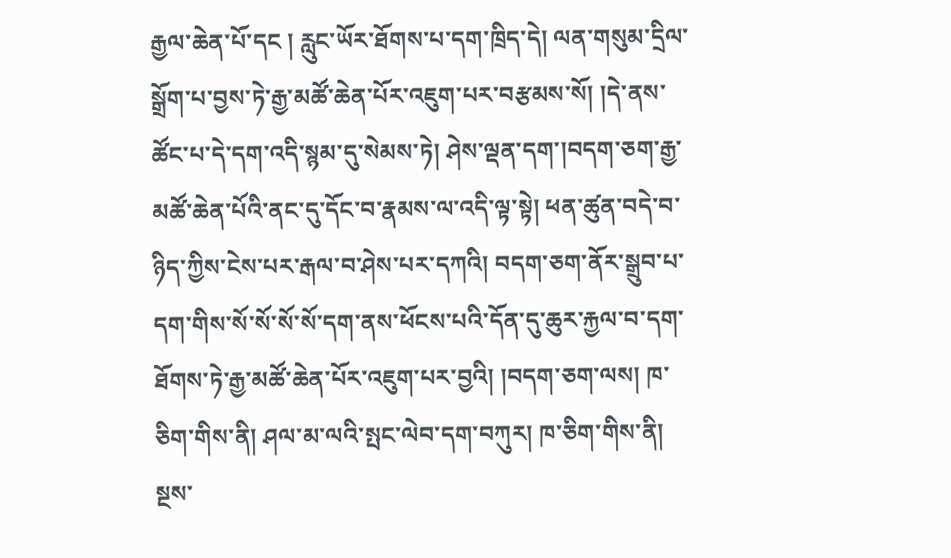རྒྱལ་ཆེན་པོ་དང ། རླུང་ཡོར་ཐོགས་པ་དག་ཁྲིད་དེ། ལན་གསུམ་དྲིལ་སྒྲོག་པ་བྱས་ཏེ་རྒྱ་མཚོ་ཆེན་པོར་འཇུག་པར་བརྩམས་སོ། །དེ་ནས་ཚོང་པ་དེ་དག་འདི་སྙམ་དུ་སེམས་ཏེ། ཤེས་ལྡན་དག་།བདག་ཅག་རྒྱ་མཚོ་ཆེན་པོའི་ནང་དུ་དོང་བ་རྣམས་ལ་འདི་ལྟ་སྟེ། ཕན་ཚུན་བདེ་བ་ཉིད་ཀྱིས་ངེས་པར་རྒལ་བ་ཤེས་པར་དཀའི། བདག་ཅག་ནོར་སྒྲུབ་པ་དག་གིས་སོ་སོ་སོ་སོ་དག་ནས་ཕོངས་པའི་དོན་དུ་ཆུར་རྐྱལ་བ་དག་ཐོགས་ཏེ་རྒྱ་མཚོ་ཆེན་པོར་འཇུག་པར་བྱའི། །བདག་ཅག་ལས། ཁ་ཅིག་གིས་ནི། ཤལ་མ་ལའི་སྤང་ལེབ་དག་བཀུར། ཁ་ཅིག་གིས་ནི། སྔས་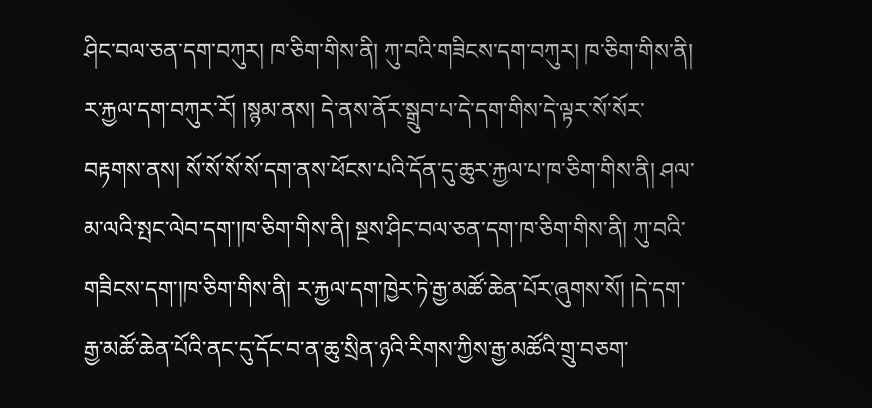ཤིང་བལ་ཅན་དག་བཀུར། ཁ་ཅིག་གིས་ནི། ཀུ་བའི་གཟིངས་དག་བཀུར། ཁ་ཅིག་གིས་ནི། ར་རྐྱལ་དག་བཀུར་རོ། །སྙམ་ནས། དེ་ནས་ནོར་སྒྲུབ་པ་དེ་དག་གིས་དེ་ལྟར་སོ་སོར་བརྟགས་ནས། སོ་སོ་སོ་སོ་དག་ནས་ཕོངས་པའི་དོན་དུ་ཆུར་རྐྱལ་པ་ཁ་ཅིག་གིས་ནི། ཤལ་མ་ལའི་སྤང་ལེབ་དག་།ཁ་ཅིག་གིས་ནི། སྔས་ཤིང་བལ་ཅན་དག་ཁ་ཅིག་གིས་ནི། ཀུ་བའི་གཟིངས་དག་།ཁ་ཅིག་གིས་ནི། ར་རྐྱལ་དག་ཁྱེར་ཏེ་རྒྱ་མཚོ་ཆེན་པོར་ཞུགས་སོ། །དེ་དག་རྒྱ་མཚོ་ཆེན་པོའི་ནང་དུ་དོང་བ་ན་ཆུ་སྲིན་ཉའི་རིགས་ཀྱིས་རྒྱ་མཚོའི་གྲུ་བཅག་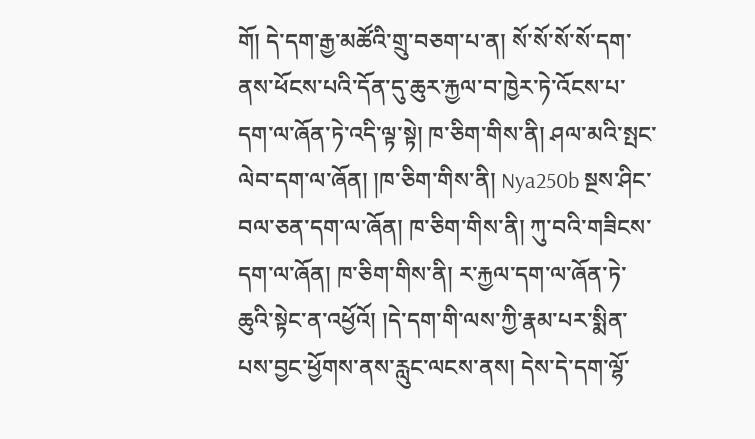གོ། དེ་དག་རྒྱ་མཚོའི་གྲུ་བཅག་པ་ན། སོ་སོ་སོ་སོ་དག་ནས་ཕོངས་པའི་དོན་དུ་ཆུར་རྐྱལ་བ་ཁྱེར་ཏེ་འོངས་པ་དག་ལ་ཞོན་ཏེ་འདི་ལྟ་སྟེ། ཁ་ཅིག་གིས་ནི། ཤལ་མའི་སྤང་ལེབ་དག་ལ་ཞོན། །ཁ་ཅིག་གིས་ནི། Nya250b སྔས་ཤིང་བལ་ཅན་དག་ལ་ཞོན། ཁ་ཅིག་གིས་ནི། ཀུ་བའི་གཟིངས་དག་ལ་ཞོན། ཁ་ཅིག་གིས་ནི། ར་རྐྱལ་དག་ལ་ཞོན་ཏེ་ཆུའི་སྟེང་ན་འཕྱོའོ། །དེ་དག་གི་ལས་ཀྱི་རྣམ་པར་སྨིན་པས་བྱང་ཕྱོགས་ནས་རླུང་ལངས་ནས། དེས་དེ་དག་ལྷོ་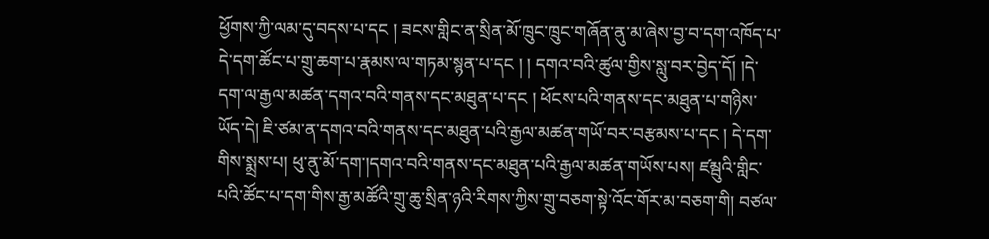ཕྱོགས་ཀྱི་ལམ་དུ་བདས་པ་དང ། ཟངས་གླིང་ན་སྲིན་མོ་ཁྲུང་ཁྲུང་གཞོན་ནུ་མ་ཞེས་བྱ་བ་དག་འཁོད་པ་དེ་དག་ཚོང་པ་གྲུ་ཆག་པ་རྣམས་ལ་གཏམ་སྙན་པ་དང ། ། དགའ་བའི་ཚུལ་གྱིས་སླུ་བར་བྱེད་དོ། །དེ་དག་ལ་རྒྱལ་མཚན་དགའ་བའི་གནས་དང་མཐུན་པ་དང ། ཕོངས་པའི་གནས་དང་མཐུན་པ་གཉིས་ཡོད་དེ། ཇི་ཙམ་ན་དགའ་བའི་གནས་དང་མཐུན་པའི་རྒྱལ་མཚན་གཡོ་བར་བརྩམས་པ་དང ། དེ་དག་གིས་སྨྲས་པ། ཕུ་ནུ་མོ་དག་།དགའ་བའི་གནས་དང་མཐུན་པའི་རྒྱལ་མཚན་གཡོས་པས། ཛམྦུའི་གླིང་པའི་ཚོང་པ་དག་གིས་རྒྱ་མཚོའི་གྲུ་ཆུ་སྲིན་ཉའི་རིགས་ཀྱིས་གྲུ་བཅག་སྟེ་འོང་གོར་མ་བཅག་གི། བཙལ་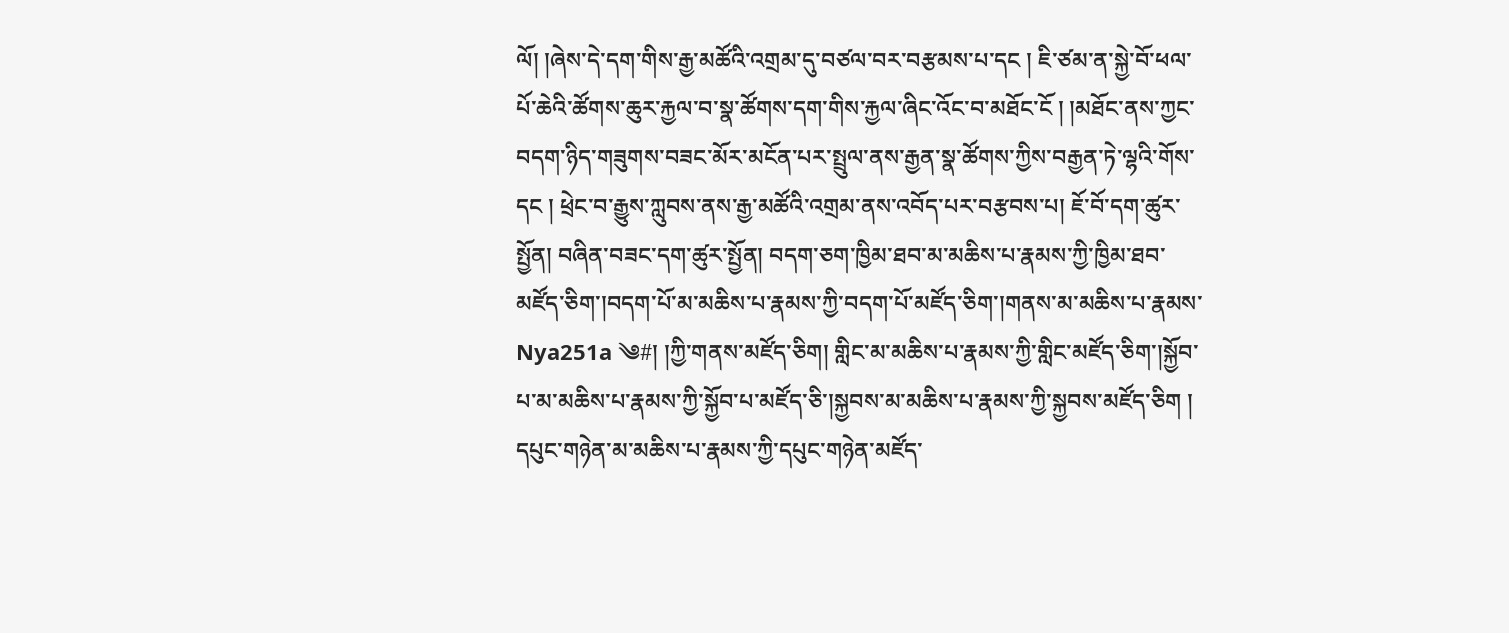ལོ། །ཞེས་དེ་དག་གིས་རྒྱ་མཚོའི་འགྲམ་དུ་བཙལ་བར་བརྩམས་པ་དང ། ཇི་ཙམ་ན་སྐྱེ་བོ་ཕལ་པོ་ཆེའི་ཚོགས་ཆུར་རྐྱལ་བ་སྣ་ཚོགས་དག་གིས་རྐྱལ་ཞིང་འོང་བ་མཐོང་ངོ ། །མཐོང་ནས་ཀྱང་བདག་ཉིད་གཟུགས་བཟང་མོར་མངོན་པར་སྤྲུལ་ནས་རྒྱན་སྣ་ཚོགས་ཀྱིས་བརྒྱན་ཏེ་ལྷའི་གོས་དང ། ཕྲེང་བ་རྒྱུས་ཀླུབས་ནས་རྒྱ་མཚོའི་འགྲམ་ནས་འབོད་པར་བརྩབས་པ། ཇོ་བོ་དག་ཚུར་སྤྱོན། བཞིན་བཟང་དག་ཚུར་སྤྱོན། བདག་ཅག་ཁྱིམ་ཐབ་མ་མཆིས་པ་རྣམས་ཀྱི་ཁྱིམ་ཐབ་མཛོད་ཅིག་།བདག་པོ་མ་མཆིས་པ་རྣམས་ཀྱི་བདག་པོ་མཛོད་ཅིག་།གནས་མ་མཆིས་པ་རྣམས་ Nya251a ༄#། །ཀྱི་གནས་མཛོད་ཅིག། གླིང་མ་མཆིས་པ་རྣམས་ཀྱི་གླིང་མཛོད་ཅིག་།སྐྱོབ་པ་མ་མཆིས་པ་རྣམས་ཀྱི་སྐྱོབ་པ་མཛོད་ཅི་།སྐྱབས་མ་མཆིས་པ་རྣམས་ཀྱི་སྐྱབས་མཛོད་ཅིག ། དཔུང་གཉེན་མ་མཆིས་པ་རྣམས་ཀྱི་དཔུང་གཉེན་མཛོད་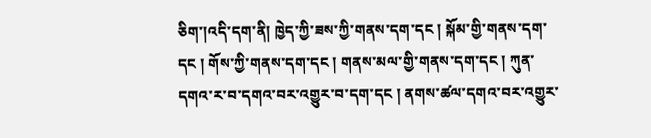ཅིག་།འདི་དག་ནི། ཁྱེད་ཀྱི་ཟས་ཀྱི་གནས་དག་དང ། སྐོམ་གྱི་གནས་དག་དང ། གོས་ཀྱི་གནས་དག་དང ། གནས་མལ་གྱི་གནས་དག་དང ། ཀུན་དགའ་ར་བ་དགའ་བར་འགྱུར་བ་དག་དང ། ནགས་ཚལ་དགའ་བར་འགྱུར་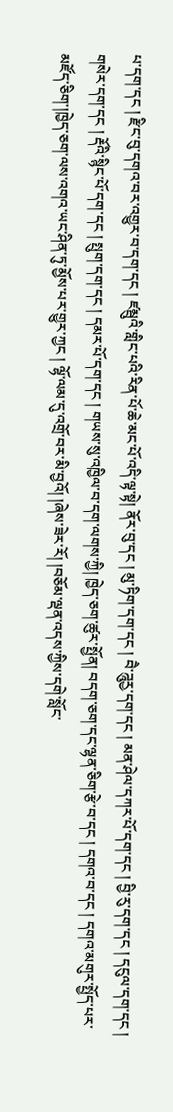པ་དག་དང ། རྫིང་བུ་དགའ་བར་འགྱུར་བ་དག་དང ། ཛམྦུའི་གླིང་པའི་རིན་པོ་ཆེ་མང་པོ་འདི་ལྟ་སྟེ། ནོར་བུ་དང ། མུ་ཏིག་དག་དང ། བཻ་ཌཱུརྱ་དག་དང ། མན་ཤེལ་དཀར་པོ་དག་དང ། བྱི་རུ་དག་དང ། དངུལ་དག་དང ། གསེར་དག་དང ། རྡོའི་སྙིང་པོ་དག་དང ། སྤུག་དག་དང ། དམར་པོ་དག་དང ། གཡས་སུ་འཁྱིལ་བ་དག་ལགས་ཀྱི། ཁྱེད་ཅག་ཚུར་སྤྱོན། བདག་ཅག་དང་ལྷན་ཅིག་རྩེ་བ་དང ། དགའ་བ་དང ། དགའ་མགུར་སྤྱོད་པར་མཛོད་ཅིག་།ཁྱེད་ཅག་ལས་འགའ་ཡང་ཤིན་ཏུ་མྱོས་པར་གྱུར་ཀྱང ། ལྷོ་ལམ་དུ་འགྲོ་བར་མི་བྱའོ། །ཞེས་ཟེར་རོ། །བཅོམ་ལྡན་འདས་ཀྱིས་དགེ་སློང་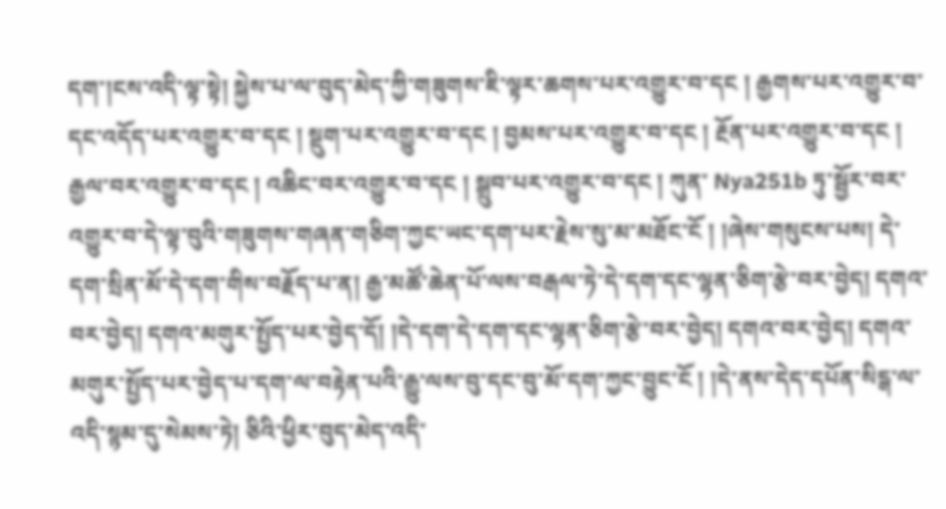དག་།ངས་འདི་ལྟ་སྟེ། སྐྱེས་པ་ལ་བུད་མེད་ཀྱི་གཟུགས་ཇི་ལྟར་ཆགས་པར་འགྱུར་བ་དང ། རྒྱགས་པར་འགྱུར་བ་དང་འདོད་པར་འགྱུར་བ་དང ། སྡུག་པར་འགྱུར་བ་དང ། བྱམས་པར་འགྱུར་བ་དང ། རྔོན་པར་འགྱུར་བ་དང ། རྒྱལ་བར་འགྱུར་བ་དང ། འཆིང་བར་འགྱུར་བ་དང ། སྒྲུབ་པར་འགྱུར་བ་དང ། ཀུན་ Nya251b ཏུ་སྦྱོར་བར་འགྱུར་བ་དེ་ལྟ་བུའི་གཟུགས་གཞན་གཅིག་ཀྱང་ཡང་དག་པར་རྗེས་སུ་མ་མཐོང་ངོ ། །ཞེས་གསུངས་པས། དེ་དག་སྲིན་མོ་དེ་དག་གིས་བརྗོད་པ་ན། རྒྱ་མཚོ་ཆེན་པོ་ལས་བརྒལ་ཏེ་དེ་དག་དང་ལྷན་ཅིག་རྩེ་བར་བྱེད། དགའ་བར་བྱེད། དགའ་མགུར་སྤྱོད་པར་བྱེད་དོ། །དེ་དག་དེ་དག་དང་ལྷན་ཅིག་རྩེ་བར་བྱེད། དགའ་བར་བྱེད། དགའ་མགུར་སྤྱོད་པར་བྱེད་པ་དག་ལ་བརྟེན་པའི་རྒྱུ་ལས་བུ་དང་བུ་མོ་དག་ཀྱང་བྱུང་ངོ ། །དེ་ནས་དེད་དཔོན་སིངྒ་ལ་འདི་སྙམ་དུ་སེམས་ཏེ། ཅིའི་ཕྱིར་བུད་མེད་འདི་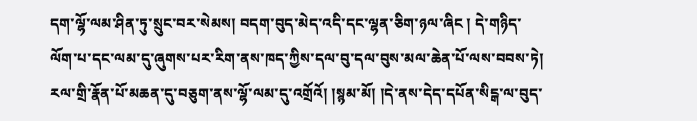དག་ལྷོ་ལམ་ཤིན་ཏུ་སྲུང་བར་སེམས། བདག་བུད་མེད་འདི་དང་ལྷན་ཅིག་ཉལ་ཞིང ། དེ་གཉིད་ལོག་པ་དང་ལམ་དུ་ཞུགས་པར་རིག་ནས་ཁད་ཀྱིས་དལ་བུ་དལ་བུས་མལ་ཆེན་པོ་ལས་བབས་ཏེ། རལ་གྲི་རྣོན་པོ་མཆན་དུ་བཅུག་ནས་ལྷོ་ལམ་དུ་འགྲོའོ། །སྙམ་མོ། །དེ་ནས་དེད་དཔོན་སིངྒ་ལ་བུད་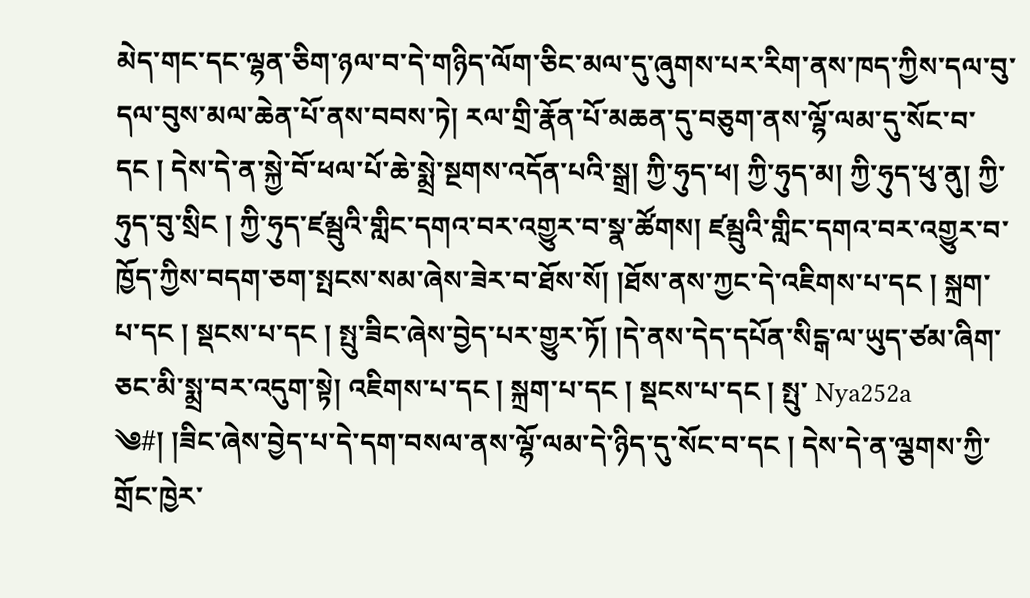མེད་གང་དང་ལྷན་ཅིག་ཉལ་བ་དེ་གཉིད་ལོག་ཅིང་མལ་དུ་ཞུགས་པར་རིག་ནས་ཁད་ཀྱིས་དལ་བུ་དལ་བུས་མལ་ཆེན་པོ་ནས་བབས་ཏེ། རལ་གྲི་རྣོན་པོ་མཆན་དུ་བཅུག་ནས་ལྷོ་ལམ་དུ་སོང་བ་དང ། དེས་དེ་ན་སྐྱེ་བོ་ཕལ་པོ་ཆེ་སྨྲེ་སྔགས་འདོན་པའི་སྒྲ། ཀྱི་ཧུད་ཕ། ཀྱི་ཧུད་མ། ཀྱི་ཧུད་ཕུ་ནུ། ཀྱི་ཧུད་བུ་སྲིང ། ཀྱི་ཧུད་ཛམྦུའི་གླིང་དགའ་བར་འགྱུར་བ་སྣ་ཚོགས། ཛམྦུའི་གླིང་དགའ་བར་འགྱུར་བ་ཁྱོད་ཀྱིས་བདག་ཅག་སྤངས་སམ་ཞེས་ཟེར་བ་ཐོས་སོ། །ཐོས་ནས་ཀྱང་དེ་འཇིགས་པ་དང ། སྐྲག་པ་དང ། སྡངས་པ་དང ། སྤུ་ཟིང་ཞེས་བྱེད་པར་གྱུར་ཏོ། །དེ་ནས་དེད་དཔོན་སིངྒ་ལ་ཡུད་ཙམ་ཞིག་ཅང་མི་སྨྲ་བར་འདུག་སྟེ། འཇིགས་པ་དང ། སྐྲག་པ་དང ། སྡངས་པ་དང ། སྤུ་ Nya252a ༄#། །ཟིང་ཞེས་བྱེད་པ་དེ་དག་བསལ་ནས་ལྷོ་ལམ་དེ་ཉིད་དུ་སོང་བ་དང ། དེས་དེ་ན་ལྕགས་ཀྱི་གྲོང་ཁྱེར་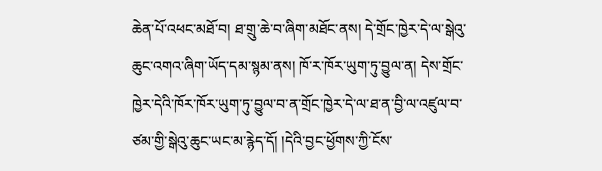ཆེན་པོ་འཕང་མཐོ་བ། ཐ་གྲུ་ཆེ་བ་ཞིག་མཐོང་ནས། དེ་གྲོང་ཁྱེར་དེ་ལ་སྒེའུ་ཆུང་འགའ་ཞིག་ཡོད་དམ་སྙམ་ནས། ཁོ་ར་ཁོར་ཡུག་ཏུ་བྱུལ་ན། དེས་གྲོང་ཁྱེར་དེའི་ཁོར་ཁོར་ཡུག་ཏུ་བྱུལ་བ་ན་གྲོང་ཁྱེར་དེ་ལ་ཐ་ན་བྱི་ལ་འཛུལ་བ་ཙམ་གྱི་སྒེའུ་ཆུང་ཡང་མ་རྙེད་དོ། །དེའི་བྱང་ཕྱོགས་ཀྱི་ངོས་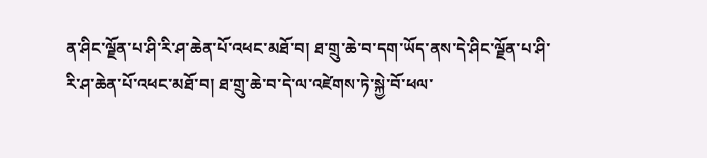ན་ཤིང་ལྗོན་པ་ཤི་རི་ཤ་ཆེན་པོ་འཕང་མཐོ་བ། ཐ་གྲུ་ཆེ་བ་དག་ཡོད་ནས་དེ་ཤིང་ལྗོན་པ་ཤི་རི་ཤ་ཆེན་པོ་འཕང་མཐོ་བ། ཐ་གྲུ་ཆེ་བ་དེ་ལ་འཛེགས་ཏེ་སྐྱེ་བོ་ཕལ་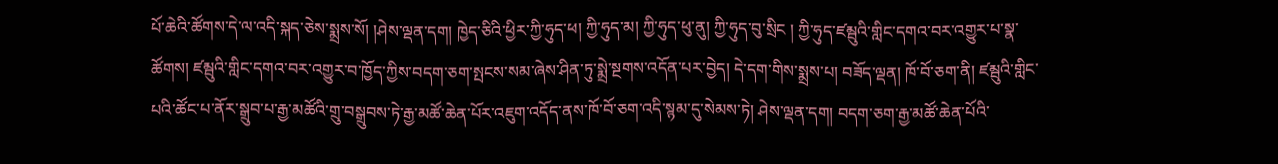པོ་ཆེའི་ཚོགས་དེ་ལ་འདི་སྐད་ཅེས་སྨྲས་སོ། །ཤེས་ལྡན་དག། ཁྱེད་ཅིའི་ཕྱིར་ཀྱི་ཧུད་ཕ། ཀྱི་ཧུད་མ། ཀྱི་ཧུད་ཕུ་ནུ། ཀྱི་ཧུད་བུ་སྲིང ། ཀྱི་ཧུད་ཛམྦུའི་གླིང་དགའ་བར་འགྱུར་པ་སྣ་ཚོགས། ཛམྦུའི་གླིང་དགའ་བར་འགྱུར་བ་ཁྱོད་ཀྱིས་བདག་ཅག་སྤངས་སམ་ཞེས་ཤིན་ཏུ་སྨྲེ་སྔགས་འདོན་པར་བྱེད། དེ་དག་གིས་སྨྲས་པ། བཟོད་ལྡན། ཁོ་བོ་ཅག་ནི། ཛམྦུའི་གླིང་པའི་ཚོང་པ་ནོར་སྒྲུབ་པ་རྒྱ་མཚོའི་གྲུ་བསྒྲུབས་ཏེ་རྒྱ་མཚོ་ཆེན་པོར་འཇུག་འདོད་ནས་ཁོ་བོ་ཅག་འདི་སྙམ་དུ་སེམས་ཏེ། ཤེས་ལྡན་དག། བདག་ཅག་རྒྱ་མཚོ་ཆེན་པོའི་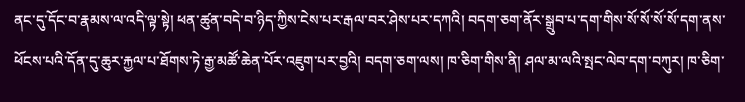ནང་དུ་དོང་བ་རྣམས་ལ་འདི་ལྟ་སྟེ། ཕན་ཚུན་བདེ་བ་ཉིད་ཀྱིས་ངེས་པར་རྒལ་བར་ཤེས་པར་དཀའི། བདག་ཅག་ནོར་སྒྲུབ་པ་དག་གིས་སོ་སོ་སོ་སོ་དག་ནས་ཕོངས་པའི་དོན་དུ་ཆུར་རྐྱལ་པ་ཐོགས་ཏེ་རྒྱ་མཚོ་ཆེན་པོར་འཇུག་པར་བྱའི། བདག་ཅག་ལས། ཁ་ཅིག་གིས་ནི། ཤལ་མ་ལའི་སྤང་ལེབ་དག་བཀུར། ཁ་ཅིག་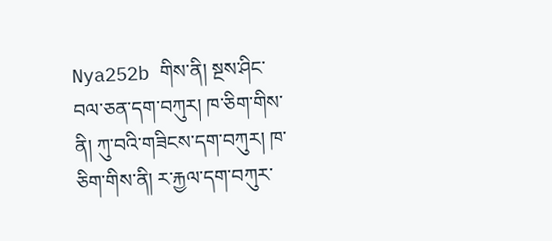Nya252b གིས་ནི། སྔས་ཤིང་བལ་ཅན་དག་བཀུར། ཁ་ཅིག་གིས་ནི། ཀུ་བའི་གཟིངས་དག་བཀུར། ཁ་ཅིག་གིས་ནི། ར་རྐྱལ་དག་བཀུར་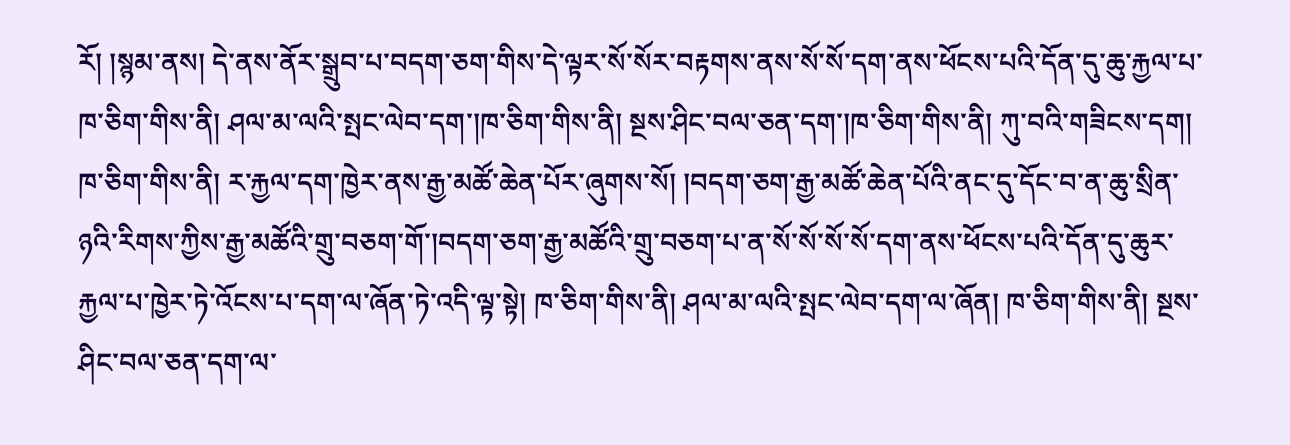རོ། །སྙམ་ནས། དེ་ནས་ནོར་སྒྲུབ་པ་བདག་ཅག་གིས་དེ་ལྟར་སོ་སོར་བརྟགས་ནས་སོ་སོ་དག་ནས་ཕོངས་པའི་དོན་དུ་ཆུ་རྐྱལ་པ་ཁ་ཅིག་གིས་ནི། ཤལ་མ་ལའི་སྤང་ལེབ་དག་།ཁ་ཅིག་གིས་ནི། སྔས་ཤིང་བལ་ཅན་དག་།ཁ་ཅིག་གིས་ནི། ཀུ་བའི་གཟིངས་དག། ཁ་ཅིག་གིས་ནི། ར་རྐྱལ་དག་ཁྱེར་ནས་རྒྱ་མཚོ་ཆེན་པོར་ཞུགས་སོ། །བདག་ཅག་རྒྱ་མཚོ་ཆེན་པོའི་ནང་དུ་དོང་བ་ན་ཆུ་སྲིན་ཉའི་རིགས་ཀྱིས་རྒྱ་མཚོའི་གྲུ་བཅག་གོ་།བདག་ཅག་རྒྱ་མཚོའི་གྲུ་བཅག་པ་ན་སོ་སོ་སོ་སོ་དག་ནས་ཕོངས་པའི་དོན་དུ་ཆུར་རྐྱལ་པ་ཁྱེར་ཏེ་འོངས་པ་དག་ལ་ཞོན་ཏེ་འདི་ལྟ་སྟེ། ཁ་ཅིག་གིས་ནི། ཤལ་མ་ལའི་སྤང་ལེབ་དག་ལ་ཞོན། ཁ་ཅིག་གིས་ནི། སྔས་ཤིང་བལ་ཅན་དག་ལ་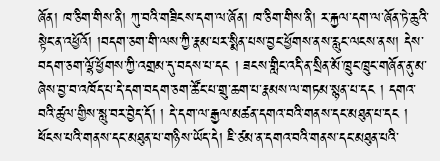ཞོན། ཁ་ཅིག་གིས་ནི། ཀུ་བའི་གཟིངས་དག་ལ་ཞོན། ཁ་ཅིག་གིས་ནི། ར་རྐྱལ་དག་ལ་ཞོན་ཏེ་ཆུའི་སྟེང་ན་འཕྱོའོ། །བདག་ཅག་གི་ལས་ཀྱི་རྣམ་པར་སྨིན་པས་བྱང་ཕྱོགས་ནས་རླུང་ལངས་ནས། དེས་བདག་ཅག་ལྷོ་ཕྱོགས་ཀྱི་འགྲམ་དུ་བདས་པ་དང ། ཟངས་གླིང་འདི་ན་སྲིན་མོ་ཁྲུང་ཁྲུང་གཞོན་ནུ་མ་ཞེས་བྱ་བ་འཁོད་པ་དེ་དག་བདག་ཅག་ཚོང་པ་གྲུ་ཆག་པ་རྣམས་ལ་གཏམ་སྙན་པ་དང ། དགའ་བའི་ཚུལ་གྱིས་སླུ་བར་བྱེད་དོ། ། དེ་དག་ལ་རྒྱལ་མཚན་དགའ་བའི་གནས་དང་མཐུན་པ་དང ། ཕོངས་པའི་གནས་དང་མཐུན་པ་གཉིས་ཡོད་དེ། ཇི་ཙམ་ན་དགའ་བའི་གནས་དང་མཐུན་པའི་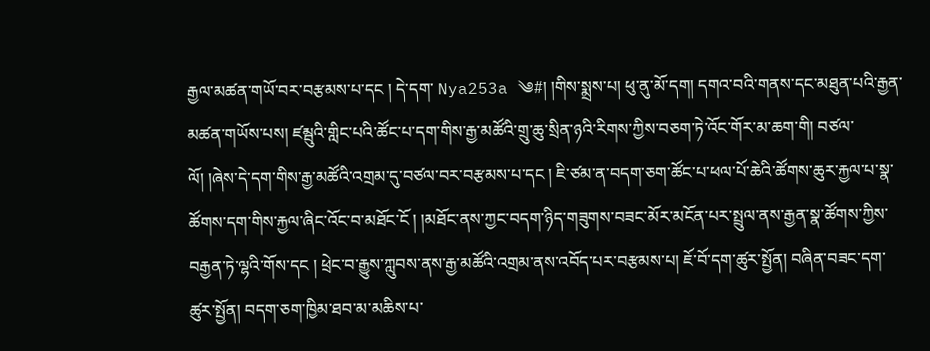རྒྱལ་མཚན་གཡོ་བར་བརྩམས་པ་དང ། དེ་དག་ Nya253a ༄#། །གིས་སྨྲས་པ། ཕུ་ནུ་མོ་དག། དགའ་བའི་གནས་དང་མཐུན་པའི་རྒྱན་མཚན་གཡོས་པས། ཛམྦུའི་གླིང་པའི་ཚོང་པ་དག་གིས་རྒྱ་མཚོའི་གྲུ་ཆུ་སྲིན་ཉའི་རིགས་ཀྱིས་བཅག་ཏེ་འོང་གོར་མ་ཆག་གི། བཙལ་ལོ། །ཞེས་དེ་དག་གིས་རྒྱ་མཚོའི་འགྲམ་དུ་བཙལ་བར་བརྩམས་པ་དང ། ཇི་ཙམ་ན་བདག་ཅག་ཚོང་པ་ཕལ་པོ་ཆེའི་ཚོགས་ཆུར་རྐྱལ་པ་སྣ་ཚོགས་དག་གིས་རྐྱལ་ཞིང་འོང་བ་མཐོང་ངོ ། །མཐོང་ནས་ཀྱང་བདག་ཉིད་གཟུགས་བཟང་མོར་མངོན་པར་སྤྲུལ་ནས་རྒྱན་སྣ་ཚོགས་ཀྱིས་བརྒྱན་ཏེ་ལྷའི་གོས་དང ། ཕྲེང་བ་རྒྱུས་ཀླུབས་ནས་རྒྱ་མཚོའི་འགྲམ་ནས་འབོད་པར་བརྩམས་པ། ཇོ་བོ་དག་ཚུར་སྤྱོན། བཞིན་བཟང་དག་ཚུར་སྤྱོན། བདག་ཅག་ཁྱིམ་ཐབ་མ་མཆིས་པ་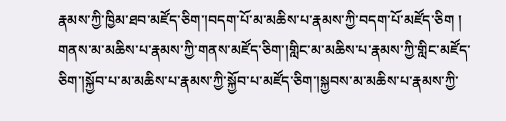རྣམས་ཀྱི་ཁྱིམ་ཐབ་མཛོད་ཅིག་།བདག་པོ་མ་མཆིས་པ་རྣམས་ཀྱི་བདག་པོ་མཛོད་ཅིག ། གནས་མ་མཆིས་པ་རྣམས་ཀྱི་གནས་མཛོད་ཅིག་།གླིང་མ་མཆིས་པ་རྣམས་ཀྱི་གླིང་མཛོད་ཅིག་།སྐྱོབ་པ་མ་མཆིས་པ་རྣམས་ཀྱི་སྐྱོབ་པ་མཛོད་ཅིག་།སྐྱབས་མ་མཆིས་པ་རྣམས་ཀྱི་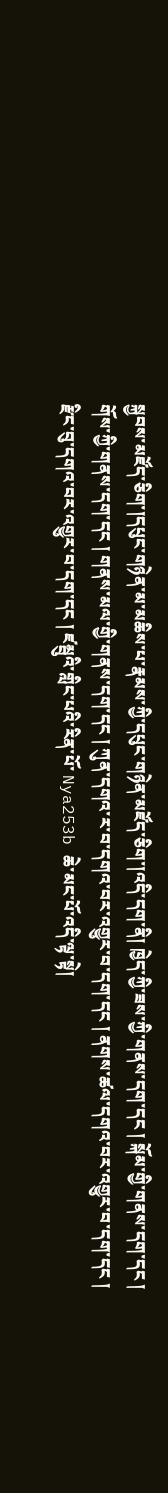སྐྱབས་མཛོད་ཅིག་།དཔུང་གཉེན་མ་མཆིས་པ་རྣམས་ཀྱི་དཔུང་གཉེན་མཛོད་ཅིག་།འདི་དག་ནི། ཁྱེད་ཀྱི་ཟས་ཀྱི་གནས་དག་དང ། སྐོམ་གྱི་གནས་དག་དང ། གོས་ཀྱི་གནས་དག་དང ། གནས་མལ་གྱི་གནས་དག་དང ། ཀུན་དགའ་ར་བ་དགའ་བར་འགྱུར་བ་དག་དང ། ནགས་ཚལ་དགའ་བར་འགྱུར་བ་དག་དང ། རྫིང་བུ་དགའ་བར་འགྱུར་བ་དག་དང ། ཛམྦུའི་གླིང་པའི་རིན་པོ་ Nya253b ཆེ་མང་པོ་འདི་ལྟ་སྟེ།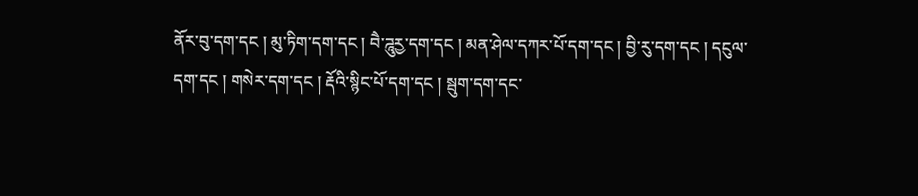ནོར་བུ་དག་དང ། མུ་ཏིག་དག་དང ། བཻ་ཌཱུརྱ་དག་དང ། མན་ཤེལ་དཀར་པོ་དག་དང ། བྱི་རུ་དག་དང ། དངུལ་དག་དང ། གསེར་དག་དང ། རྡོའི་སྙིང་པོ་དག་དང ། སྦུག་དག་དང་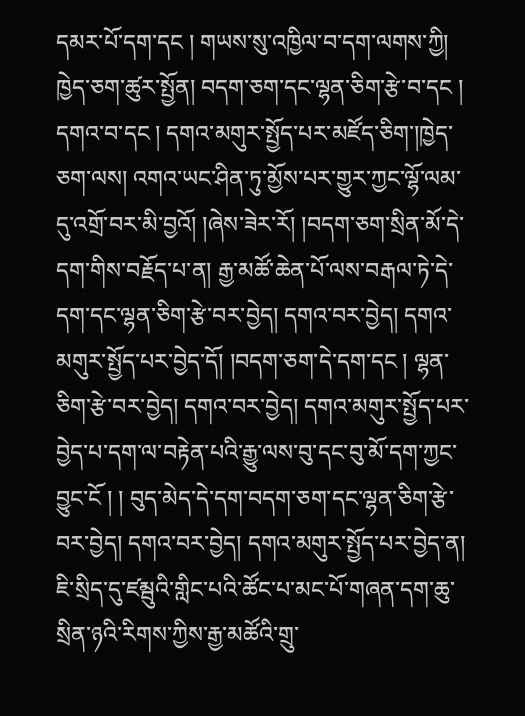དམར་པོ་དག་དང ། གཡས་སུ་འཁྱིལ་བ་དག་ལགས་ཀྱི། ཁྱེད་ཅག་ཚུར་སྤྱོན། བདག་ཅག་དང་ལྷན་ཅིག་རྩེ་བ་དང ། དགའ་བ་དང ། དགའ་མགུར་སྤྱོད་པར་མཛོད་ཅིག་།ཁྱེད་ཅག་ལས། འགའ་ཡང་ཤིན་ཏུ་མྱོས་པར་གྱུར་ཀྱང་ལྷོ་ལམ་དུ་འགྲོ་བར་མི་བྱའོ། །ཞེས་ཟེར་རོ། །བདག་ཅག་སྲིན་མོ་དེ་དག་གིས་བརྗོད་པ་ན། རྒྱ་མཚོ་ཆེན་པོ་ལས་བརྒལ་ཏེ་དེ་དག་དང་ལྷན་ཅིག་རྩེ་བར་བྱེད། དགའ་བར་བྱེད། དགའ་མགུར་སྤྱོད་པར་བྱེད་དོ། །བདག་ཅག་དེ་དག་དང ། ལྷན་ཅིག་རྩེ་བར་བྱེད། དགའ་བར་བྱེད། དགའ་མགུར་སྤྱོད་པར་བྱེད་པ་དག་ལ་བརྟེན་པའི་རྒྱུ་ལས་བུ་དང་བུ་མོ་དག་ཀྱང་བྱུང་ངོ ། ། བུད་མེད་དེ་དག་བདག་ཅག་དང་ལྷན་ཅིག་རྩེ་བར་བྱེད། དགའ་བར་བྱེད། དགའ་མགུར་སྤྱོད་པར་བྱེད་ན། ཇི་སྲིད་དུ་ཛམྦུའི་གླིང་པའི་ཚོང་པ་མང་པོ་གཞན་དག་ཆུ་སྲིན་ཉའི་རིགས་ཀྱིས་རྒྱ་མཚོའི་གྲུ་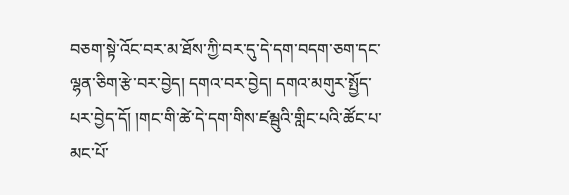བཅག་སྟེ་འོང་བར་མ་ཐོས་ཀྱི་བར་དུ་དེ་དག་བདག་ཅག་དང་ལྷན་ཅིག་རྩེ་བར་བྱེད། དགའ་བར་བྱེད། དགའ་མགུར་སྤྱོད་པར་བྱེད་དོ། །གང་གི་ཚེ་དེ་དག་གིས་ཛམྦུའི་གླིང་པའི་ཚོང་པ་མང་པོ་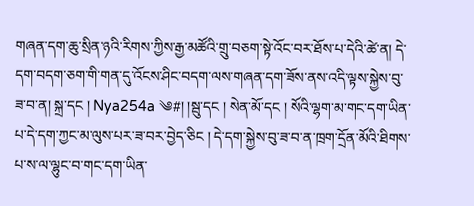གཞན་དག་ཆུ་སྲིན་ཉའི་རིགས་ཀྱིས་རྒྱ་མཚོའི་གྲུ་བཅག་སྟེ་འོང་བར་ཐོས་པ་དེའི་ཚེ་ན། དེ་དག་བདག་ཅག་གི་གན་དུ་འོངས་ཤིང་བདག་ལས་གཞན་དག་ཟོས་ནས་འདི་ལྟས་སྐྱེས་བུ་ཟ་བ་ན། སྐྲ་དང ། Nya254a ༄#། །སྦུ་དང ། སེན་མོ་དང ། སོའི་ལྷག་མ་གང་དག་ཡིན་པ་དེ་དག་ཀྱང་མ་ལུས་པར་ཟ་བར་བྱེད་ཅིང ། དེ་དག་སྐྱེས་བུ་ཟ་བ་ན་ཁྲག་དྲོན་མོའི་ཐིགས་པ་ས་ལ་ལྷུང་བ་གང་དག་ཡིན་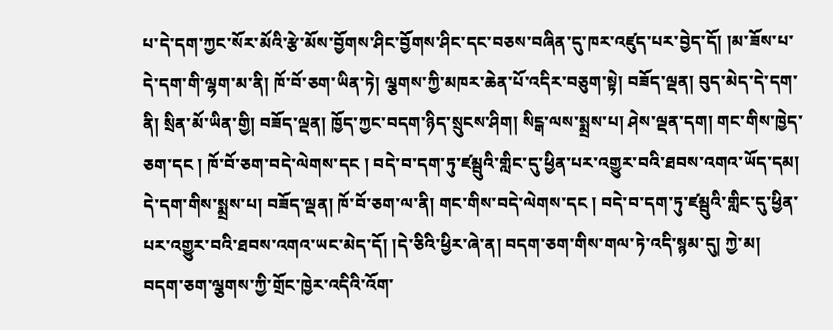པ་དེ་དག་ཀྱང་སོར་མོའི་རྩེ་མོས་བྱོགས་ཤིང་བྱོགས་ཤིང་དང་བཅས་བཞིན་དུ་ཁར་འཛུད་པར་བྱེད་དོ། །མ་ཟོས་པ་དེ་དག་གི་ལྷག་མ་ནི། ཁོ་བོ་ཅག་ཡིན་ཏེ། ལྕགས་ཀྱི་མཁར་ཆེན་པོ་འདིར་བཅུག་སྟེ། བཟོད་ལྡན། བུད་མེད་དེ་དག་ནི། སྲིན་མོ་ཡིན་གྱི། བཟོད་ལྡན། ཁྱོད་ཀྱང་བདག་ཉིད་སྲུངས་ཤིག། སིངྒ་ལས་སྨྲས་པ། ཤེས་ལྡན་དག། གང་གིས་ཁྱེད་ཅག་དང ། ཁོ་བོ་ཅག་བདེ་ལེགས་དང ། བདེ་བ་དག་ཏུ་ཛམྦུའི་གླིང་དུ་ཕྱིན་པར་འགྱུར་བའི་ཐབས་འགའ་ཡོད་དམ། དེ་དག་གིས་སྨྲས་པ། བཟོད་ལྡན། ཁོ་བོ་ཅག་ལ་ནི། གང་གིས་བདེ་ལེགས་དང ། བདེ་བ་དག་ཏུ་ཛམྦུའི་གླིང་དུ་ཕྱིན་པར་འགྱུར་བའི་ཐབས་འགའ་ཡང་མེད་དོ། །དེ་ཅིའི་ཕྱིར་ཞེ་ན། བདག་ཅག་གིས་གལ་ཏེ་འདི་སྙམ་དུ། ཀྱེ་མ། བདག་ཅག་ལྕགས་ཀྱི་གྲོང་ཁྱེར་འདིའི་འོག་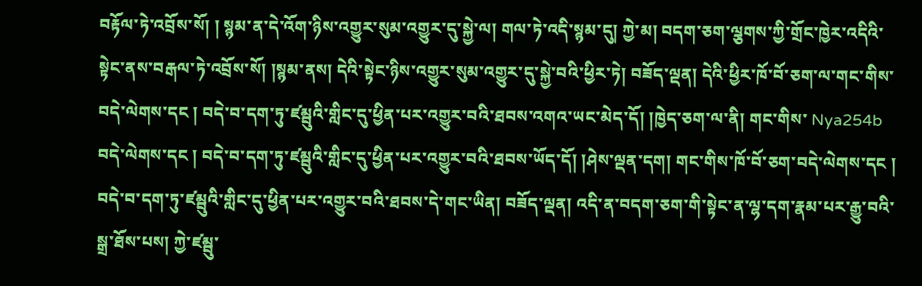བརྟོལ་ཏེ་འབྲོས་སོ། ། སྙམ་ན་དེ་འོག་ཉིས་འགྱུར་སུམ་འགྱུར་དུ་སྐྱེ་ལ། གལ་ཏེ་འདི་སྙམ་དུ། ཀྱེ་མ། བདག་ཅག་ལྕགས་ཀྱི་གྲོང་ཁྱེར་འདིའི་སྟེང་ནས་བརྒལ་ཏེ་འབྲོས་སོ། །སྙམ་ནས། དེའི་སྟེང་ཉིས་འགྱུར་སུམ་འགྱུར་དུ་སྐྱེ་བའི་ཕྱིར་ཏེ། བཟོད་ལྡན། དེའི་ཕྱིར་ཁོ་བོ་ཅག་ལ་གང་གིས་བདེ་ལེགས་དང ། བདེ་བ་དག་ཏུ་ཛམྦུའི་གླིང་དུ་ཕྱིན་པར་འགྱུར་བའི་ཐབས་འགའ་ཡང་མེད་དོ། །ཁྱེད་ཅག་ལ་ནི། གང་གིས་ Nya254b བདེ་ལེགས་དང ། བདེ་བ་དག་ཏུ་ཛམྦུའི་གླིང་དུ་ཕྱིན་པར་འགྱུར་བའི་ཐབས་ཡོད་དོ། །ཤེས་ལྡན་དག། གང་གིས་ཁོ་བོ་ཅག་བདེ་ལེགས་དང ། བདེ་བ་དག་ཏུ་ཛམྦུའི་གླིང་དུ་ཕྱིན་པར་འགྱུར་བའི་ཐབས་དེ་གང་ཡིན། བཟོད་ལྡན། འདི་ན་བདག་ཅག་གི་སྟེང་ན་ལྷ་དག་རྣམ་པར་རྒྱུ་བའི་སྒྲ་ཐོས་པས། ཀྱེ་ཛམྦུ་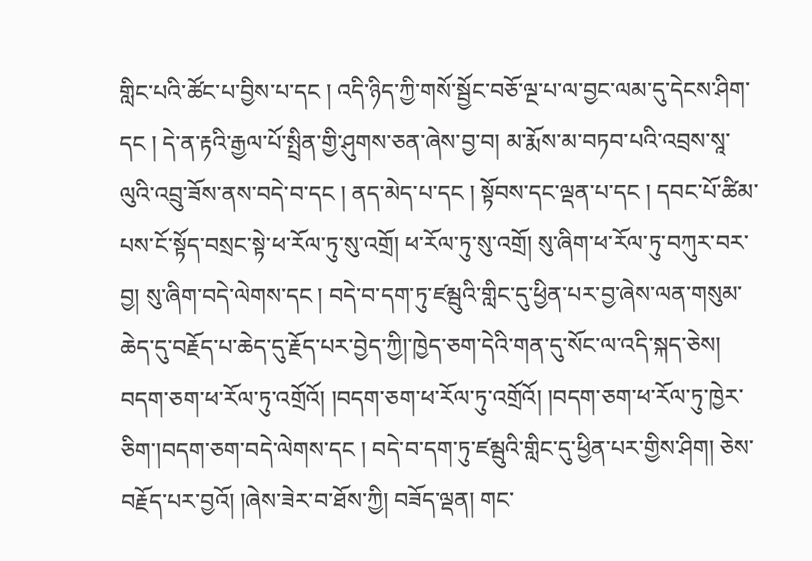གླིང་པའི་ཚོང་པ་བྱིས་པ་དང ། འདི་ཉིད་ཀྱི་གསོ་སྦྱོང་བཅོ་ལྔ་པ་ལ་བྱང་ལམ་དུ་དེངས་ཤིག་དང ། དེ་ན་རྟའི་རྒྱལ་པོ་སྤྲིན་གྱི་ཤུགས་ཅན་ཞེས་བྱ་བ། མ་རྨོས་མ་བཏབ་པའི་འབྲས་སཱ་ལུའི་འབྲུ་ཟོས་ནས་བདེ་བ་དང ། ནད་མེད་པ་དང ། སྟོབས་དང་ལྡན་པ་དང ། དབང་པོ་ཚིམ་པས་ངོ་སྟོད་བསྲང་སྟེ་ཕ་རོལ་ཏུ་སུ་འགྲོ། ཕ་རོལ་ཏུ་སུ་འགྲོ། སུ་ཞིག་ཕ་རོལ་ཏུ་བཀུར་བར་བྱ། སུ་ཞིག་བདེ་ལེགས་དང ། བདེ་བ་དག་ཏུ་ཛམྦུའི་གླིང་དུ་ཕྱིན་པར་བྱ་ཞེས་ལན་གསུམ་ཆེད་དུ་བརྗོད་པ་ཆེད་དུ་རྗོད་པར་བྱེད་ཀྱི།་ཁྱེད་ཅག་དེའི་གན་དུ་སོང་ལ་འདི་སྐད་ཅེས། བདག་ཅག་ཕ་རོལ་ཏུ་འགྲོའོ། །བདག་ཅག་ཕ་རོལ་ཏུ་འགྲོའོ། །བདག་ཅག་ཕ་རོལ་ཏུ་ཁྱེར་ཅིག་།བདག་ཅག་བདེ་ལེགས་དང ། བདེ་བ་དག་ཏུ་ཛམྦུའི་གླིང་དུ་ཕྱིན་པར་གྱིས་ཤིག། ཅེས་བརྗོད་པར་བྱའོ། །ཞེས་ཟེར་བ་ཐོས་ཀྱི། བཟོད་ལྡན། གང་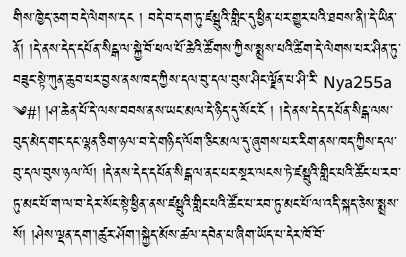གིས་ཁྱེད་ཅག་བདེ་ལེགས་དང ། བདེ་བ་དག་ཏུ་ཛམྦུའི་གླིང་དུ་ཕྱིན་པར་གྱུར་པའི་ཐབས་ནི།་དེ་ཡིན་ནོ། །དེ་ནས་དེད་དཔོན་སིངྒ་ལ་སྐྱེ་བོ་ཕལ་པོ་ཆེའི་ཚོགས་ཀྱིས་སྨྲས་པའི་ཚིག་དེ་ལེགས་པར་ཤིན་ཏུ་བཟུང་སྟེ་ཀུན་ཆུབ་པར་བྱས་ནས་ཁད་ཀྱིས་དལ་བུ་དལ་བུས་ཤིང་ལྗོན་པ་ཤི་རི་ Nya255a ༄#། །ཤ་ཆེན་པོ་དེ་ལས་བབས་ནས་ཡང་མལ་དེ་ཉིད་དུ་སོང་ངོ ། །དེ་ནས་དེད་དཔོན་སིངྒ་ལས་བུད་མེད་གང་དང་ལྷན་ཅིག་ཉལ་བ་དེ་གཉིད་ལོག་ཅིང་མལ་དུ་ཞུགས་པར་རིག་ནས་ཁད་ཀྱིས་དལ་བུ་དལ་བུས་ཉལ་ལོ། །དེ་ནས་དེད་དཔོན་སིངྒ་ལ་ནང་པར་སྔར་ལངས་ཏེ་ཛམྦུའི་གླིང་པའི་ཚོང་པ་རབ་ཏུ་མང་པོ་ག་ལ་བ་དེར་སོང་སྟེ་ཕྱིན་ནས་ཛམྦུའི་གླིང་པའི་ཚོང་པ་རབ་ཏུ་མང་པོ་ལ་འདི་སྐད་ཅེས་སྨྲས་སོ། །ཤེས་ལྡན་དག་།ཚུར་ཤོག་།སྐྱེད་མོས་ཚལ་དབེན་པ་ཞིག་ཡོད་པ་དེར་ཁོ་བོ་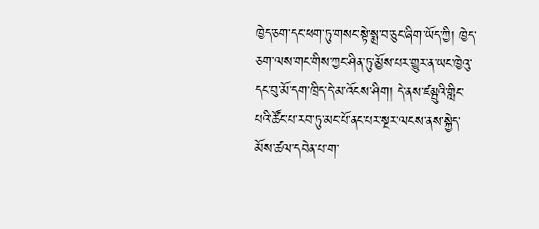ཁྱེད་ཅག་དང་ཕག་ཏུ་གསང་སྟེ་སྨྲ་བ་ཅུང་ཞིག་ཡོད་ཀྱི། ཁྱེད་ཅག་ལས་གང་གིས་ཀྱང་ཤིན་ཏུ་མྱོས་པར་གྱུར་ན་ཡང་ཁྱེའུ་དང་བུ་མོ་དག་ཁྲིད་དེ་མ་འོངས་ཤིག། དེ་ནས་ཛམྦུའི་གླིང་པའི་ཚོང་པ་རབ་ཏུ་མང་པོ་ནང་པར་སྔར་ལངས་ནས་སྐྱེད་མོས་ཚལ་དབེན་པ་ག་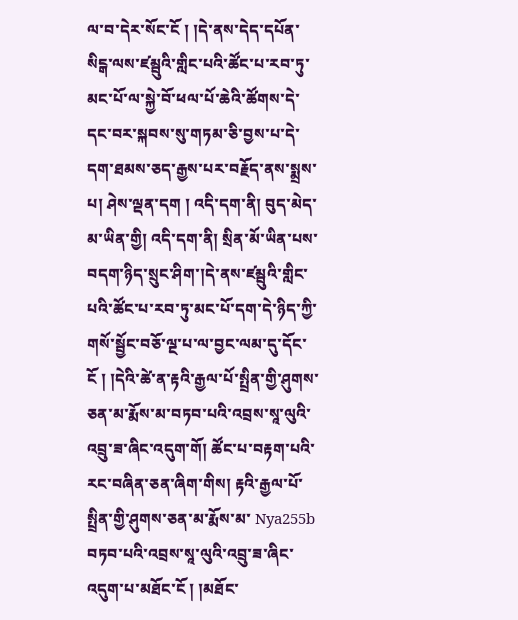ལ་བ་དེར་སོང་ངོ ། །དེ་ནས་དེད་དཔོན་སིངྒ་ལས་ཛམྦུའི་གླིང་པའི་ཚོང་པ་རབ་ཏུ་མང་པོ་ལ་སྐྱེ་བོ་ཕལ་པོ་ཆེའི་ཚོགས་དེ་དང་བར་སྐབས་སུ་གཏམ་ཅི་བྱས་པ་དེ་དག་ཐམས་ཅད་རྒྱས་པར་བརྗོད་ནས་སྨྲས་པ། ཤེས་ལྡན་དག ། འདི་དག་ནི། བུད་མེད་མ་ཡིན་གྱི། འདི་དག་ནི། སྲིན་མོ་ཡིན་པས་བདག་ཉིད་སྲུང་ཤིག་།དེ་ནས་ཛམྦུའི་གླིང་པའི་ཚོང་པ་རབ་ཏུ་མང་པོ་དག་དེ་ཉིད་ཀྱི་གསོ་སྦྱོང་བཅོ་ལྔ་པ་ལ་བྱང་ལམ་དུ་དོང་ངོ ། །དེའི་ཚེ་ན་རྟའི་རྒྱལ་པོ་སྤྲིན་གྱི་ཤུགས་ཅན་མ་རྨོས་མ་བཏབ་པའི་འབྲས་སཱ་ལུའི་འབྲུ་ཟ་ཞིང་འདུག་གོ། ཚོང་པ་བརྟག་པའི་རང་བཞིན་ཅན་ཞིག་གིས། རྟའི་རྒྱལ་པོ་སྤྲིན་གྱི་ཤུགས་ཅན་མ་རྨོས་མ་ Nya255b བཏབ་པའི་འབྲས་སཱ་ལུའི་འབྲུ་ཟ་ཞིང་འདུག་པ་མཐོང་ངོ ། །མཐོང་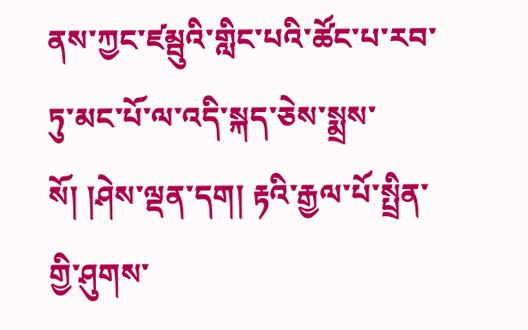ནས་ཀྱང་ཛམྦུའི་གླིང་པའི་ཚོང་པ་རབ་ཏུ་མང་པོ་ལ་འདི་སྐད་ཅེས་སྨྲས་སོ། །ཤེས་ལྡན་དག། རྟའི་རྒྱལ་པོ་སྤྲིན་གྱི་ཤུགས་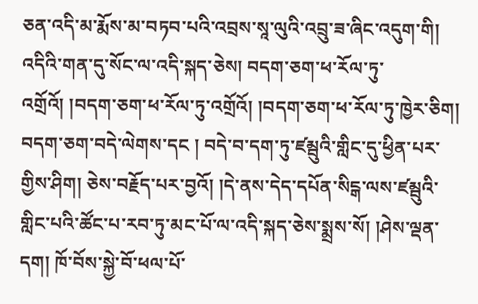ཅན་འདི་མ་རྨོས་མ་བཏབ་པའི་འབྲས་སཱ་ལུའི་འབྲུ་ཟ་ཞིང་འདུག་གི། འདིའི་གན་དུ་སོང་ལ་འདི་སྐད་ཅེས། བདག་ཅག་ཕ་རོལ་ཏུ་འགྲོའོ། །བདག་ཅག་ཕ་རོལ་ཏུ་འགྲོའོ། །བདག་ཅག་ཕ་རོལ་ཏུ་ཁྱེར་ཅིག། བདག་ཅག་བདེ་ལེགས་དང ། བདེ་བ་དག་ཏུ་ཛམྦུའི་གླིང་དུ་ཕྱིན་པར་གྱིས་ཤིག། ཅེས་བརྗོད་པར་བྱའོ། །དེ་ནས་དེད་དཔོན་སིངྒ་ལས་ཛམྦུའི་གླིང་པའི་ཚོང་པ་རབ་ཏུ་མང་པོ་ལ་འདི་སྐད་ཅེས་སྨྲས་སོ། །ཤེས་ལྡན་དག། ཁོ་བོས་སྐྱེ་བོ་ཕལ་པོ་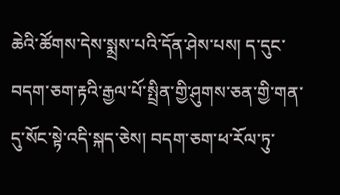ཆེའི་ཚོགས་དེས་སྨྲས་པའི་དོན་ཤེས་པས། ད་དུང་བདག་ཅག་རྟའི་རྒྱལ་པོ་སྤྲིན་གྱི་ཤུགས་ཅན་གྱི་གན་དུ་སོང་སྟེ་འདི་སྐད་ཅེས། བདག་ཅག་ཕ་རོལ་ཏུ་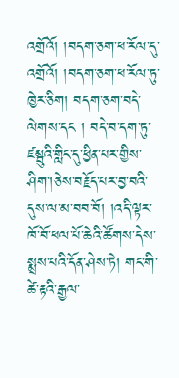འགྲོའོ། །བདག་ཅག་ཕ་རོལ་དུ་འགྲོའོ། །བདག་ཅག་ཕ་རོལ་ཏུ་ཁྱེར་ཅིག། བདག་ཅག་བདེ་ལེགས་དང ། བདེ་བ་དག་ཏུ་ཛམྦུའི་གླིང་དུ་ཕྱིན་པར་གྱིས་ཤིག་།ཅེས་བརྗོད་པར་བྱ་བའི་དུས་ལ་མ་བབ་བོ། །འདི་ལྟར་ཁོ་བོ་ཕལ་པོ་ཆེའི་ཚོགས་དེས་སྨྲས་པའི་དོན་ཤེས་ཏེ། གང་གི་ཚེ་རྟའི་རྒྱལ་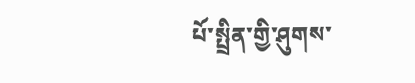པོ་སྤྲིན་གྱི་ཤུགས་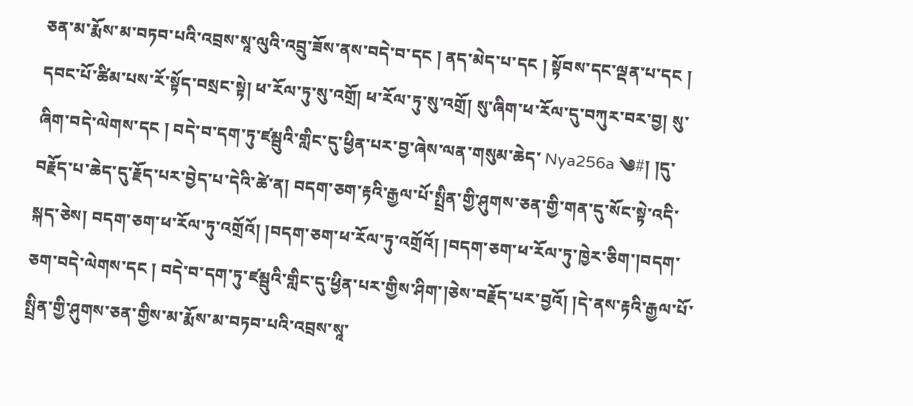ཅན་མ་རྨོས་མ་བཏབ་པའི་འབྲས་སཱ་ལུའི་འབྲུ་ཟོས་ནས་བདེ་བ་དང ། ནད་མེད་པ་དང ། སྟོབས་དང་ལྡན་པ་དང ། དབང་པོ་ཚིམ་པས་རོ་སྟོད་བསྲང་སྟེ། ཕ་རོལ་ཏུ་སུ་འགྲོ། ཕ་རོལ་ཏུ་སུ་འགྲོ། སུ་ཞིག་ཕ་རོལ་དུ་བཀུར་བར་བྱ། སུ་ཞིག་བདེ་ལེགས་དང ། བདེ་བ་དག་ཏུ་ཛམྦུའི་གླིང་དུ་ཕྱིན་པར་བྱ་ཞེས་ལན་གསུམ་ཆེད་ Nya256a ༄#། །དུ་བརྗོད་པ་ཆེད་དུ་རྗོད་པར་བྱེད་པ་དེའི་ཚེ་ན། བདག་ཅག་རྟའི་རྒྱལ་པོ་སྤྲིན་གྱི་ཤུགས་ཅན་གྱི་གན་དུ་སོང་སྟེ་འདི་སྐད་ཅེས། བདག་ཅག་ཕ་རོལ་ཏུ་འགྲོའོ། །བདག་ཅག་ཕ་རོལ་ཏུ་འགྲོའོ། །བདག་ཅག་ཕ་རོལ་ཏུ་ཁྱེར་ཅིག་།བདག་ཅག་བདེ་ལེགས་དང ། བདེ་བ་དག་ཏུ་ཛམྦུའི་གླིང་དུ་ཕྱིན་པར་གྱིས་ཤིག་།ཅེས་བརྗོད་པར་བྱའོ། །དེ་ནས་རྟའི་རྒྱལ་པོ་སྤྲིན་གྱི་ཤུགས་ཅན་གྱིས་མ་རྨོས་མ་བཏབ་པའི་འབྲས་སཱ་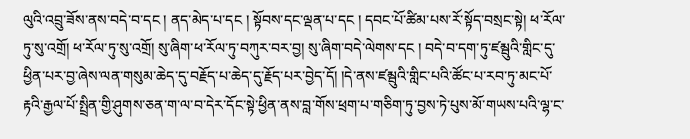ལུའི་འབྲུ་ཟོས་ནས་བདེ་བ་དང ། ནད་མེད་པ་དང ། སྟོབས་དང་ལྡན་པ་དང ། དབང་པོ་ཚིམ་པས་རོ་སྟོད་བསྲང་སྟེ། ཕ་རོལ་ཏུ་སུ་འགྲོ། ཕ་རོལ་ཏུ་སུ་འགྲོ། སུ་ཞིག་ཕ་རོལ་ཏུ་བཀུར་བར་བྱ། སུ་ཞིག་བདེ་ལེགས་དང ། བདེ་བ་དག་ཏུ་ཛམྦུའི་གླིང་དུ་ཕྱིན་པར་བྱ་ཞེས་ལན་གསུམ་ཆེད་དུ་བརྗོད་པ་ཆེད་དུ་རྗོད་པར་བྱེད་དོ། །དེ་ནས་ཛམྦུའི་གླིང་པའི་ཚོང་པ་རབ་ཏུ་མང་པོ་རྟའི་རྒྱལ་པོ་སྤྲིན་གྱི་ཤུགས་ཅན་ག་ལ་བ་དེར་དོང་སྟེ་ཕྱིན་ནས་བླ་གོས་ཕྲག་པ་གཅིག་ཏུ་བྱས་ཏེ་པུས་མོ་གཡས་པའི་ལྷ་ང་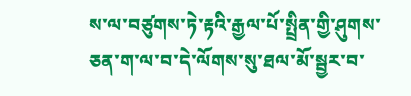ས་ལ་བཙུགས་ཏེ་རྟའི་རྒྱལ་པོ་སྤྲིན་གྱི་ཤུགས་ཅན་ག་ལ་བ་དེ་ལོགས་སུ་ཐལ་མོ་སྦྱར་བ་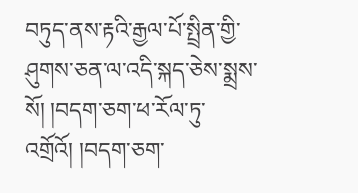བཏུད་ནས་རྟའི་རྒྱལ་པོ་སྤྲིན་གྱི་ཤུགས་ཅན་ལ་འདི་སྐད་ཅེས་སྨྲས་སོ། །བདག་ཅག་ཕ་རོལ་ཏུ་འགྲོའོ། །བདག་ཅག་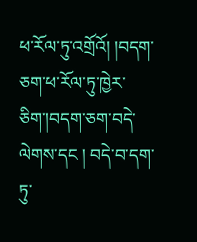ཕ་རོལ་ཏུ་འགྲོའོ། །བདག་ཅག་ཕ་རོལ་ཏུ་ཁྱེར་ཅིག་།བདག་ཅག་བདེ་ལེགས་དང ། བདེ་བ་དག་ཏུ་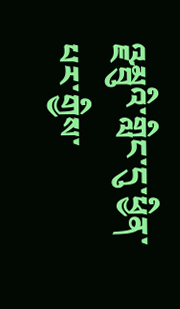འྫམྦུའི་གླིང་དུ་ཕྱིན་པར་གྱིས་